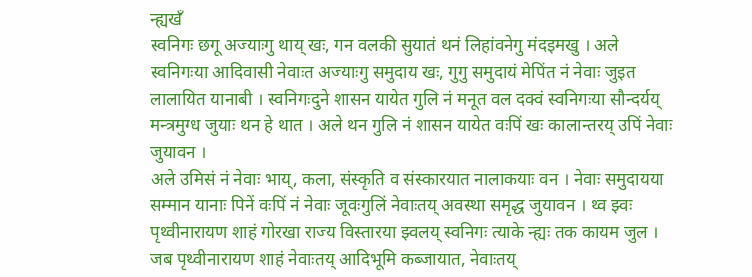न्ह्यखँ
स्वनिगः छगू अज्याःगु थाय् खः, गन वलकी सुयातं थनं लिहांवनेगु मंदइमखु । अले स्वनिगःया आदिवासी नेवाःत अज्याःगु समुदाय खः, गुगु समुदायं मेपिंत नं नेवाः जुइत लालायित यानाबी । स्वनिगःदुने शासन यायेत गुलि नं मनूत वल दक्वं स्वनिगःया सौन्दर्यय् मन्त्रमुग्ध जुयाः थन हे थात । अले थन गुलि नं शासन यायेत वःपिं खः कालान्तरय् उपिं नेवाः जुयावन ।
अले उमिसं नं नेवाः भाय्, कला, संस्कृति व संस्कारयात नालाकयाः वन । नेवाः समुदायया सम्मान यानाः पिनें वःपिं नं नेवाः जूवःगुलिं नेवाःतय् अवस्था समृद्ध जुयावन । थ्व झ्वः पृथ्वीनारायण शाहं गोरखा राज्य विस्तारया झ्वलय् स्वनिगः त्याके न्ह्यः तक कायम जुल । जब पृथ्वीनारायण शाहं नेवाःतय् आदिभूमि कब्जायात, नेवाःतय्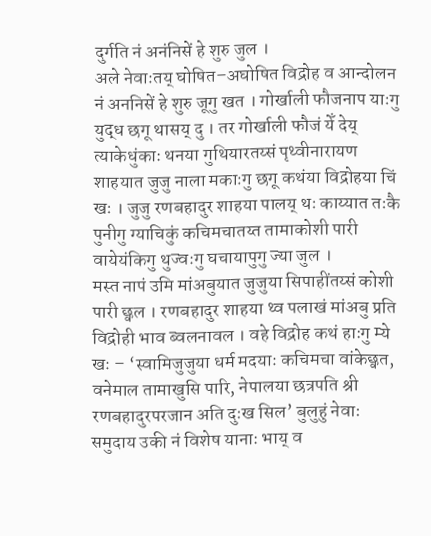दुर्गति नं अनंनिसें हे शुरु जुल ।
अले नेवाःतय् घोषित–अघोषित विद्रोह व आन्दोलन नं अननिसें हे शुरु जूगु खत । गोर्खाली फौजनाप याःगु युद्ध छगू थासय् दु । तर गोर्खाली फौजं येँ देय् त्याकेधुंकाः थनया गुथियारतय्सं पृथ्वीनारायण शाहयात जुजु नाला मकाःगु छगू कथंया विद्रोहया चिं खः । जुजु रणबहादुर शाहया पालय् थः काय्यात तःकै पुनीगु ग्याचिकुं कचिमचातय्त तामाकोशी पारी वायेयंकिगु थुज्वःगु घचायापुगु ज्या जुल ।
मस्त नापं उमि मांअबुयात जुजुया सिपाहींतय्सं कोशी पारी छ्वल । रणबहादुर शाहया थ्व पलाखं मांअबु प्रति विद्रोही भाव ब्वलनावल । वहे विद्रोह कथं हाःगु म्ये खः – ‘स्वामिजुजुया धर्म मदयाः कचिमचा वांकेछ्वत, वनेमाल तामाखुसि पारि, नेपालया छत्रपति श्री रणबहादुरपरजान अति दुःख सिल’ बुलुहुं नेवाः समुदाय उकी नं विशेष यानाः भाय् व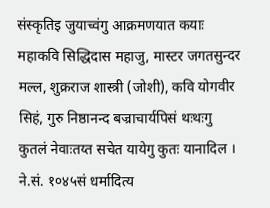संस्कृतिइ जुयाच्वंगु आक्रमणयात कयाः महाकवि सिद्धिदास महाजु, मास्टर जगतसुन्दर मल्ल, शुक्रराज शास्त्री (जोशी), कवि योगवीर सिहं, गुरु निष्ठानन्द बज्राचार्यपिसं थःथःगु कुतलं नेवाःतय्त सचेत यायेगु कुतः यानादिल ।
ने.सं. १०४५सं धर्मादित्य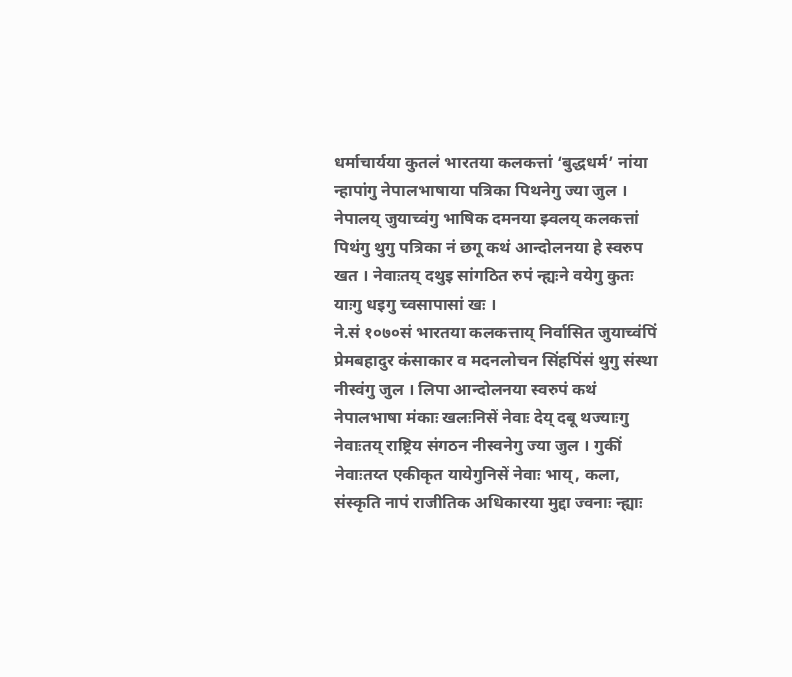धर्माचार्यया कुतलं भारतया कलकत्तां ‘बुद्धधर्म’ नांया न्हापांगु नेपालभाषाया पत्रिका पिथनेगु ज्या जुल । नेपालय् जुयाच्वंगु भाषिक दमनया झ्वलय् कलकत्तां पिथंगु थुगु पत्रिका नं छगू कथं आन्दोलनया हे स्वरुप खत । नेवाःतय् दथुइ सांगठित रुपं न्ह्यःने वयेगु कुतः याःगु धइगु च्वसापासां खः ।
ने.सं १०७०सं भारतया कलकत्ताय् निर्वासित जुयाच्वंपिं प्रेमबहादुर कंसाकार व मदनलोचन सिंहपिंसं थुगु संस्था नीस्वंगु जुल । लिपा आन्दोलनया स्वरुपं कथं नेपालभाषा मंकाः खलःनिसें नेवाः देय् दबू थज्याःगु नेवाःतय् राष्ट्रिय संगठन नीस्वनेगु ज्या जुल । गुकीं नेवाःतय्त एकीकृत यायेगुनिसें नेवाः भाय्, कला, संस्कृति नापं राजीतिक अधिकारया मुद्दा ज्वनाः न्ह्याः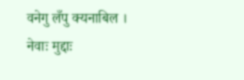वनेगु लँपु क्यनाबिल ।
नेवाः मुद्दाः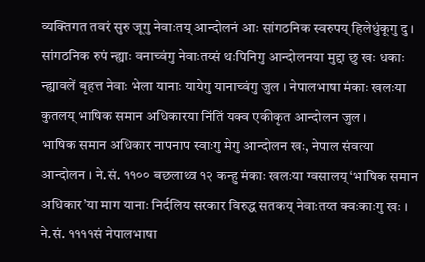व्यक्तिगत तवरं सुरु जूगु नेवाःतय् आन्दोलनं आः सांगठनिक स्वरुपय् हिलेधुंकूगु दु । सांगठनिक रुपं न्ह्याः वनाच्वंगु नेवाःतय्सं थःपिनिगु आन्दोलनया मुद्दा छु खः धकाः न्ह्यावलें बृहत्त नेवाः भेला यानाः यायेगु यानाच्वंगु जुल । नेपालभाषा मंकाः खलःया कुतलय् भाषिक समान अधिकारया निंतिं यक्व एकीकृत आन्दोलन जुल ।
भाषिक समान अधिकार नापनाप स्वाःगु मेगु आन्दोलन खः, नेपाल संवत्या आन्दोलन । ने.सं. ११०० बछलाथ्व १२ कन्हु मंकाः खलःया ग्वसालय् ‘भाषिक समान अधिकार’या माग यानाः निर्दलिय सरकार विरुद्ध सतकय् नेवाःतय्त क्वःकाःगु खः । ने.सं. ११११सं नेपालभाषा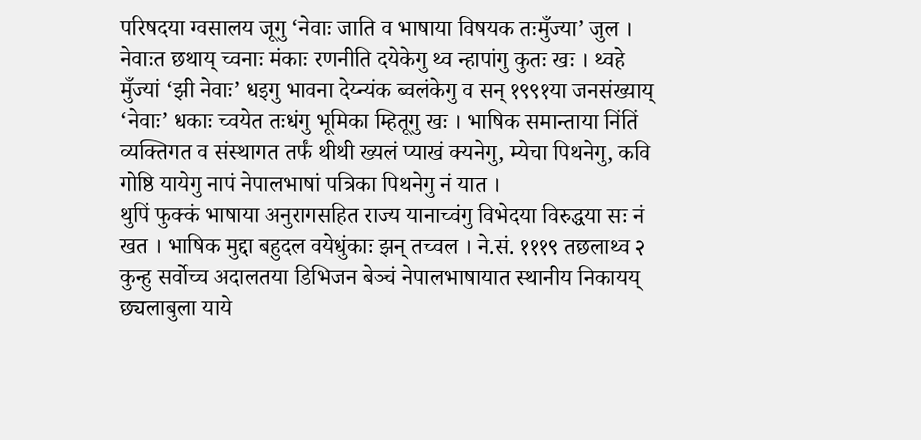परिषदया ग्वसालय जूगु ‘नेवाः जाति व भाषाया विषयक तःमुँज्या’ जुल ।
नेवाःत छथाय् च्वनाः मंकाः रणनीति दयेकेगु थ्व न्हापांगु कुतः खः । थ्वहे मुँज्यां ‘झी नेवाः’ धइगु भावना देय्न्यंक ब्वलंकेगु व सन् १९९१या जनसंख्याय् ‘नेवाः’ धकाः च्वयेत तःधंगु भूमिका म्हितूगु खः । भाषिक समान्ताया निंतिं व्यक्तिगत व संस्थागत तर्फं थीथी ख्यलं प्याखं क्यनेगु, म्येचा पिथनेगु, कवि गोष्ठि यायेगु नापं नेपालभाषां पत्रिका पिथनेगु नं यात ।
थुपिं फुक्कं भाषाया अनुरागसहित राज्य यानाच्वंगु विभेदया विरुद्धया सः नं खत । भाषिक मुद्दा बहुदल वयेधुंकाः झन् तच्वल । ने.सं. १११९ तछलाथ्व २ कुन्हु सर्वोच्च अदालतया डिभिजन बेञ्चं नेपालभाषायात स्थानीय निकायय् छ्यलाबुला याये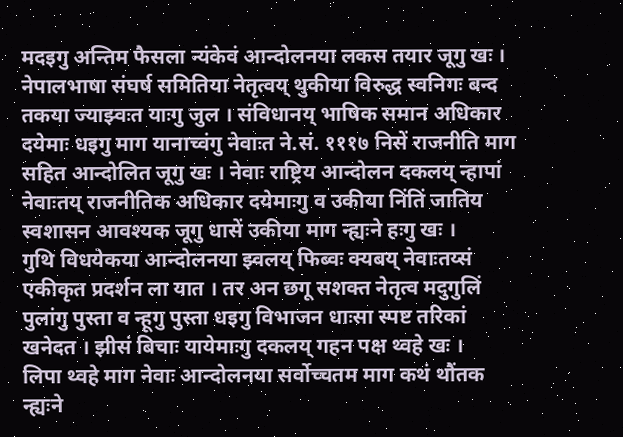मदइगु अन्तिम फैसला न्यंकेवं आन्दोलनया लकस तयार जूगु खः ।
नेपालभाषा संघर्ष समितिया नेतृत्वय् थुकीया विरुद्ध स्वनिगः बन्द तकया ज्याझ्वःत याःगु जुल । संविधानय् भाषिक समान अधिकार दयेमाः धइगु माग यानाच्वंगु नेवाःत ने.सं. १११७ निसें राजनीति माग सहित आन्दोलित जूगु खः । नेवाः राष्ट्रिय आन्दोलन दकलय् न्हापां नेवाःतय् राजनीतिक अधिकार दयेमाःगु व उकीया निंतिं जातिय स्वशासन आवश्यक जूगु धासें उकीया माग न्ह्यःने हःगु खः ।
गुथि विधयेकया आन्दोलनया झ्वलय् फिब्वः क्यबय् नेवाःतय्सं एकीकृत प्रदर्शन ला यात । तर अन छगू सशक्त नेतृत्व मदुगुलिं पुलांगु पुस्ता व न्हूगु पुस्ता धइगु विभाजन धाःसा स्पष्ट तरिकां खनेदत । झीसं बिचाः यायेमाःगु दकलय् गहन पक्ष थ्वहे खः ।
लिपा थ्वहे माग नेवाः आन्दोलनया सर्वोच्चतम माग कथं थौंतक न्ह्यःने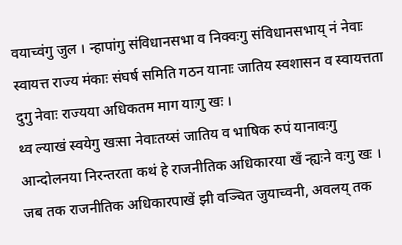वयाच्वंगु जुल । न्हापांगु संविधानसभा व निक्वःगु संविधानसभाय् नं नेवाः स्वायत्त राज्य मंकाः संघर्ष समिति गठन यानाः जातिय स्वशासन व स्वायत्तता दुगु नेवाः राज्यया अधिकतम माग याःगु खः ।
थ्व ल्याखं स्वयेगु खःसा नेवाःतय्सं जातिय व भाषिक रुपं यानावःगु आन्दोलनया निरन्तरता कथं हे राजनीतिक अधिकारया खँ न्ह्यःने वःगु खः । जब तक राजनीतिक अधिकारपाखें झी वञ्चित जुयाच्वनी, अवलय् तक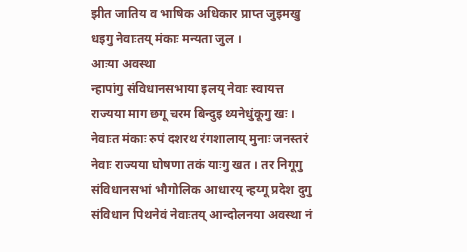झीत जातिय व भाषिक अधिकार प्राप्त जुइमखु धइगु नेवाःतय् मंकाः मन्यता जुल ।
आःया अवस्था
न्हापांगु संविधानसभाया इलय् नेवाः स्वायत्त राज्यया माग छगू चरम बिन्दुइ थ्यनेधुंकूगु खः । नेवाःत मंकाः रुपं दशरथ रंगशालाय् मुनाः जनस्तरं नेवाः राज्यया घोषणा तकं याःगु खत । तर निगूगु संविधानसभां भौगोलिक आधारय् न्हय्गू प्रदेश दुगु संविधान पिथनेवं नेवाःतय् आन्दोलनया अवस्था नं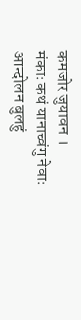कमजोर जुयावन ।
मंकाः कथं यानाच्वंगु नेवाः आन्दोलन बुलहुं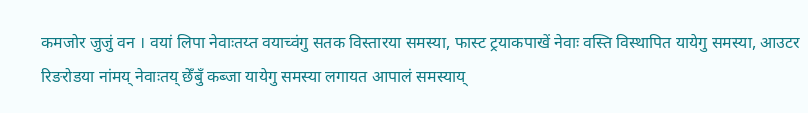कमजोर जुजुं वन । वयां लिपा नेवाःतय्त वयाच्वंगु सतक विस्तारया समस्या, फास्ट ट्रयाकपाखें नेवाः वस्ति विस्थापित यायेगु समस्या, आउटर रिङरोडया नांमय् नेवाःतय् छेँबुँ कब्जा यायेगु समस्या लगायत आपालं समस्याय्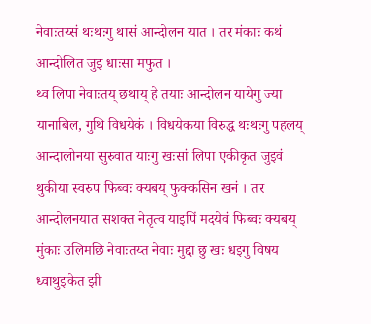नेवाःतय्सं थःथःगु थासं आन्दोलन यात । तर मंकाः कथं आन्दोलित जुइ धाःसा मफुत ।
थ्व लिपा नेवाःतय् छथाय् हे तयाः आन्दोलन यायेगु ज्या यानाबिल, गुथि विधयेकं । विधयेकया विरुद्ध थःथःगु पहलय् आन्दालोनया सुरुवात याःगु खःसां लिपा एकीकृत जुइवं थुकीया स्वरुप फिब्वः क्यबय् फुक्कसिन खनं । तर आन्दोलनयात सशक्त नेतृत्व याइपिं मदयेवं फिब्वः क्यबय् मुंकाः उलिमछि नेवाःतय्त नेवाः मुद्दा छु खः धइगु विषय ध्वाथुइकेत झी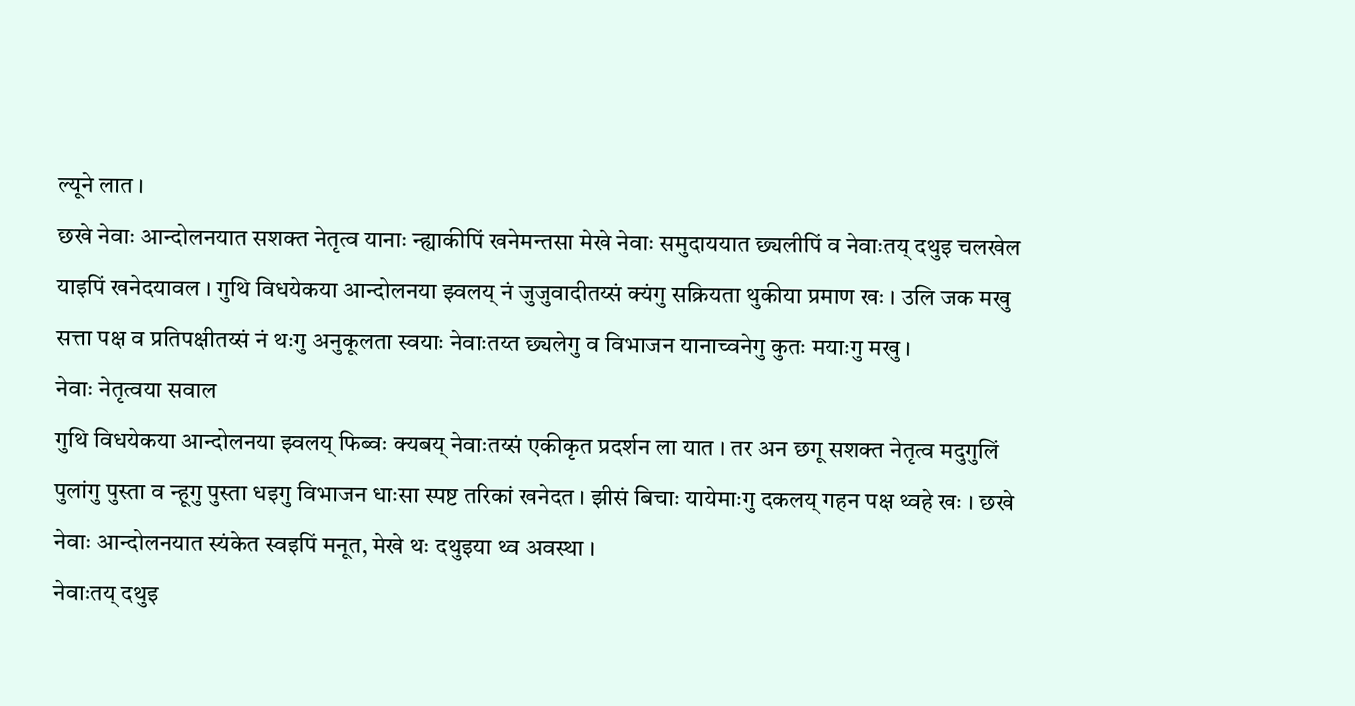ल्यूने लात ।
छखे नेवाः आन्दोलनयात सशक्त नेतृत्व यानाः न्ह्याकीपिं खनेमन्तसा मेखे नेवाः समुदाययात छ्यलीपिं व नेवाःतय् दथुइ चलखेल याइपिं खनेदयावल । गुथि विधयेकया आन्दोलनया झ्वलय् नं जुजुवादीतय्सं क्यंगु सक्रियता थुकीया प्रमाण खः । उलि जक मखु सत्ता पक्ष व प्रतिपक्षीतय्सं नं थःगु अनुकूलता स्वयाः नेवाःतय्त छ्यलेगु व विभाजन यानाच्वनेगु कुतः मयाःगु मखु ।
नेवाः नेतृत्वया सवाल
गुथि विधयेकया आन्दोलनया झ्वलय् फिब्वः क्यबय् नेवाःतय्सं एकीकृत प्रदर्शन ला यात । तर अन छगू सशक्त नेतृत्व मदुगुलिं पुलांगु पुस्ता व न्हूगु पुस्ता धइगु विभाजन धाःसा स्पष्ट तरिकां खनेदत । झीसं बिचाः यायेमाःगु दकलय् गहन पक्ष थ्वहे खः । छखे नेवाः आन्दोलनयात स्यंकेत स्वइपिं मनूत, मेखे थः दथुइया थ्व अवस्था ।
नेवाःतय् दथुइ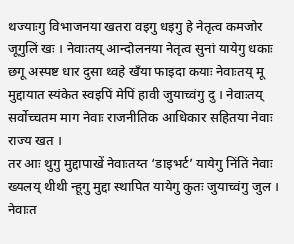थज्याःगु विभाजनया खतरा वइगु धइगु हे नेतृत्व कमजोर जूगुलिं खः । नेवाःतय् आन्दोलनया नेतृत्व सुनां यायेगु धकाः छगू अस्पष्ट धार दुसा थ्वहे खँया फाइदा कयाः नेवाःतय् मू मुद्दायात स्यंकेत स्वइपिं मेपिं हावी जुयाच्वंगु दु । नेवाःतय् सर्वोच्चतम माग नेवाः राजनीतिक आधिकार सहितया नेवाः राज्य खत ।
तर आः थुगु मुद्दापाखें नेवाःतय्त ‘डाइभर्ट’ यायेगु निंतिं नेवाः ख्यलय् थीथी न्हूगु मुद्दा स्थापित यायेगु कुतः जुयाच्वंगु जुल । नेवाःत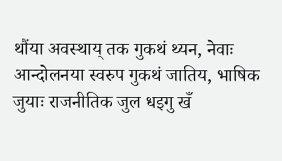थौंया अवस्थाय् तक गुकथं थ्यन, नेवाः आन्दोलनया स्वरुप गुकथं जातिय, भाषिक जुयाः राजनीतिक जुल धइगु खँ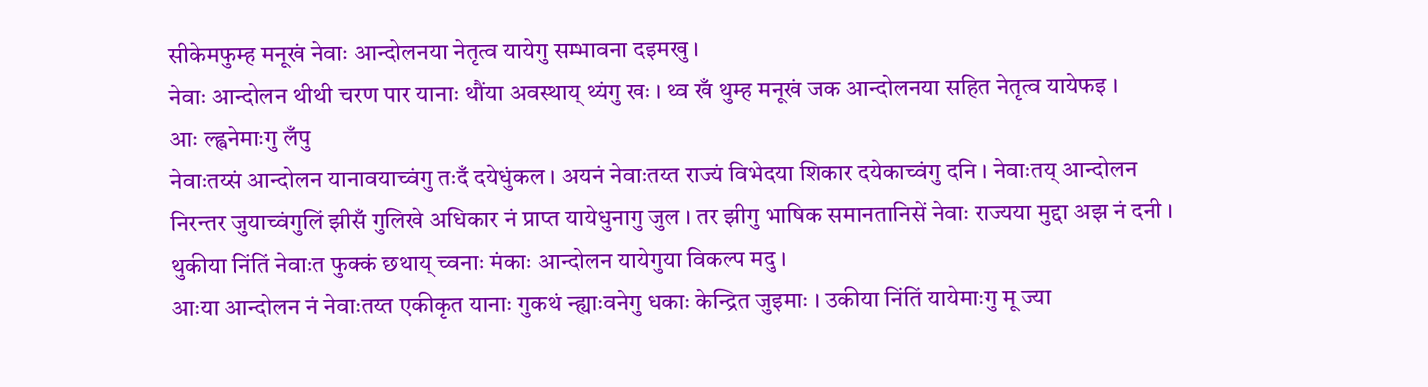सीकेमफुम्ह मनूखं नेवाः आन्दोलनया नेतृत्व यायेगु सम्भावना दइमखु ।
नेवाः आन्दोलन थीथी चरण पार यानाः थौंया अवस्थाय् थ्यंगु खः । थ्व खँ थुम्ह मनूखं जक आन्दोलनया सहित नेतृत्व यायेफइ ।
आः ल्ह्वनेमाःगु लँपु
नेवाःतय्सं आन्दोलन यानावयाच्वंगु तःदँ दयेधुंकल । अयनं नेवाःतय्त राज्यं विभेदया शिकार दयेकाच्वंगु दनि । नेवाःतय् आन्दोलन निरन्तर जुयाच्वंगुलिं झीसँ गुलिखे अधिकार नं प्राप्त यायेधुनागु जुल । तर झीगु भाषिक समानतानिसें नेवाः राज्यया मुद्दा अझ नं दनी । थुकीया निंतिं नेवाःत फुक्कं छथाय् च्वनाः मंकाः आन्दोलन यायेगुया विकल्प मदु ।
आःया आन्दोलन नं नेवाःतय्त एकीकृत यानाः गुकथं न्ह्याःवनेगु धकाः केन्द्रित जुइमाः । उकीया निंतिं यायेमाःगु मू ज्या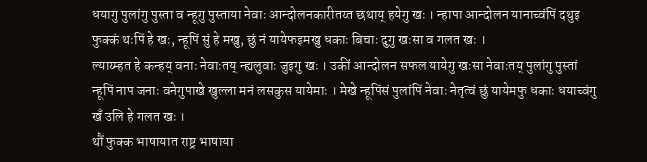धयागु पुलांगु पुस्ता व न्हूगु पुस्ताया नेवाः आन्दोलनकारीतय्त छथाय् हयेगु खः । न्हापा आन्दोलन यानाच्वंपिं दथुइ फुक्कं थःपिं हे खः, न्हूपिं सुं हे मखु, छुं नं यायेफइमखु धकाः बिचाः दुगु खःसा व गलत खः ।
ल्याय्म्हत हे कन्हय् वनाः नेवाःतय् न्ह्यलुवाः जुइगु खः । उकीं आन्दोलन सफल यायेगु खःसा नेवाःतय् पुलांगु पुस्तां न्हूपिं नाप जनाः वनेगुपाखे खुल्ला मनं लसकुस यायेमाः । मेखे न्हूपिंसं पुलांपिं नेवाः नेतृत्वं छुं यायेमफु धकाः धयाच्वंगु खँ उलि हे गलत खः ।
थौं फुक्क भाषायात राष्ट्र भाषाया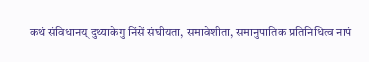कथं संविधानय् दुथ्याकेगु निंसें संघीयता, समावेशीता, समानुपातिक प्रतिनिधित्व नापं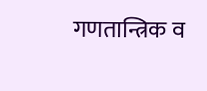गणतान्त्रिक व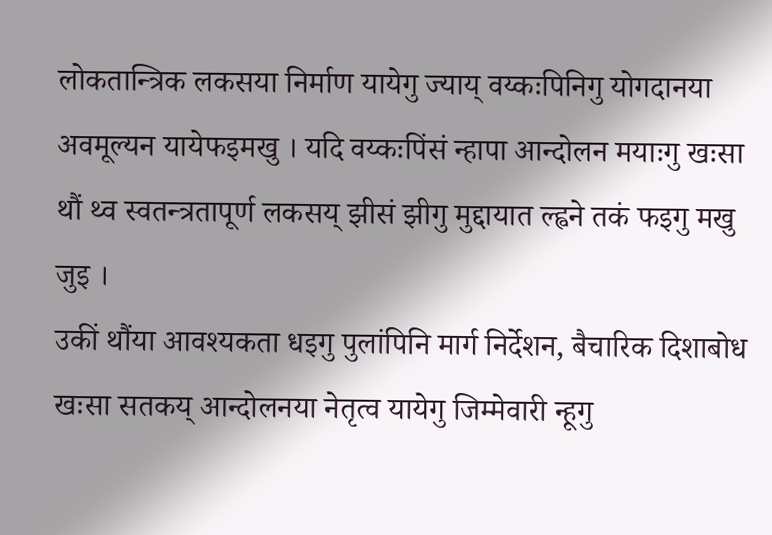लोकतान्त्रिक लकसया निर्माण यायेगु ज्याय् वय्कःपिनिगु योगदानया अवमूल्यन यायेफइमखु । यदि वय्कःपिंसं न्हापा आन्दोलन मयाःगु खःसा थौं थ्व स्वतन्त्रतापूर्ण लकसय् झीसं झीगु मुद्दायात ल्ह्वने तकं फइगु मखु जुइ ।
उकीं थौंया आवश्यकता धइगु पुलांपिनि मार्ग निर्देशन, बैचारिक दिशाबोध खःसा सतकय् आन्दोलनया नेतृत्व यायेगु जिम्मेवारी न्हूगु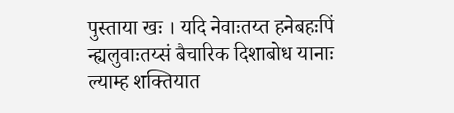पुस्ताया खः । यदि नेवाःतय्त हनेबहःपिं न्ह्यलुवाःतय्सं बैचारिक दिशाबोध यानाः ल्याम्ह शक्तियात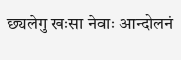छ्यलेगु खःसा नेवाः आन्दोलनं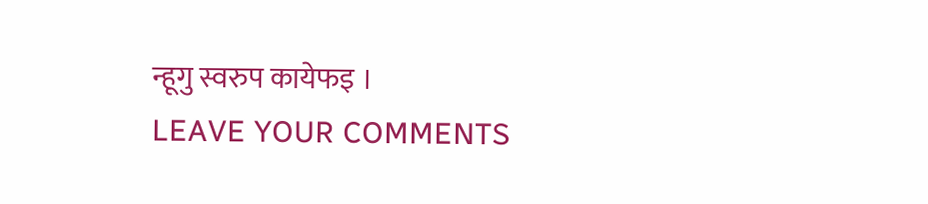न्हूगु स्वरुप कायेफइ ।
LEAVE YOUR COMMENTS